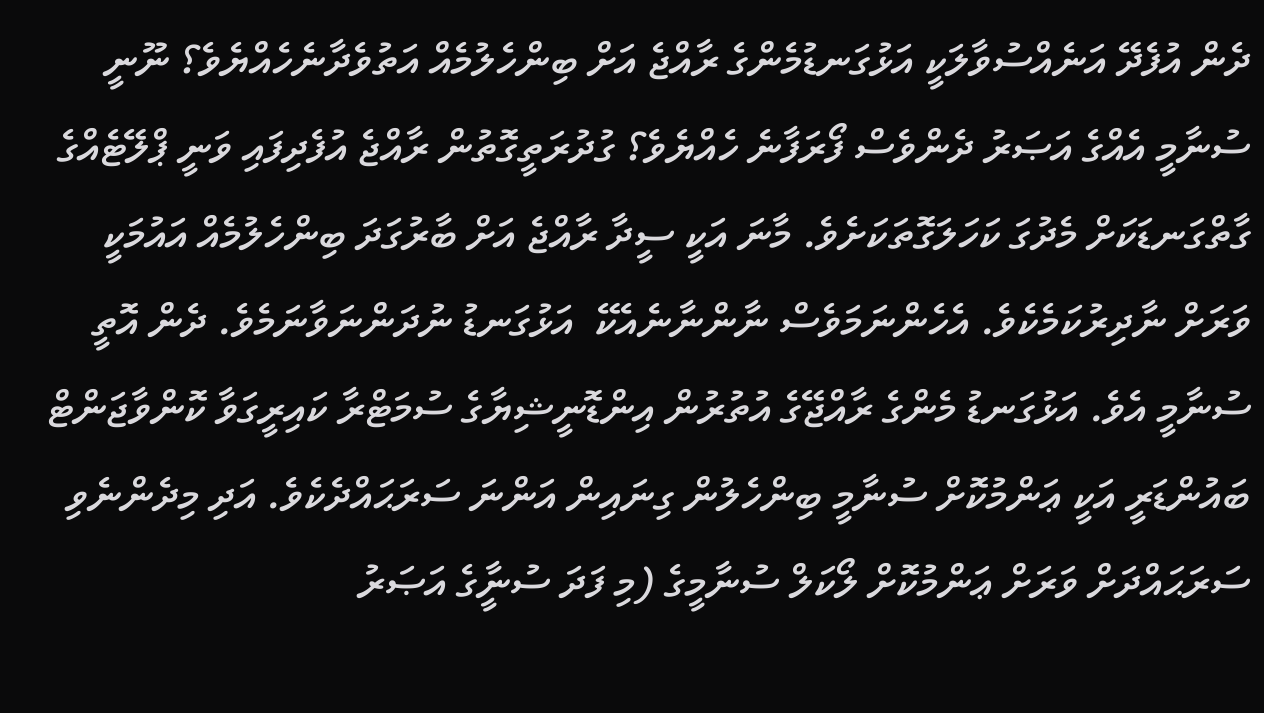ދެން އުފެދޭ އަނެއްސުވާލަކީ އަޅުގަނޑުމެންގެ ރާއްޖެ އަށް ބިންހެލުމެއް އަތުވެދާނެހެއްޔެވެ؟ ނޫނީ ސުނާމީ އެއްގެ އަޞަރު ދެންވެސް ފޯރަފާނެ ހެއްޔެވެ؟ ގުދުރަތީގޮތުން ރާއްޖެ އުފެދިފައި ވަނީ ޕްލޭޓެއްގެ ގާތްގަނޑަކަށް މެދުގަ ކަހަލަގޮތަކަށެވެ. މާނަ އަކީ ސީދާ ރާއްޖެ އަށް ބާރުގަދަ ބިންހެލުމެއް އައުމަކީ ވަރަށް ނާދިރުކަމެކެވެ. އެހެންނަމަވެސް ނާންނާނެއެކޭ  އަޅުގަނޑު ނުދަންނަވާނަމެވެ. ދެން އޮތީ ސުނާމީ އެވެ. އަޅުގަނޑު މެންގެ ރާއްޖޭގެ އުތުރުން އިންޑޮނީޝިޔާގެ ސުމަޓްރާ ކައިރީގަވާ ކޮންވާޖަންޓް ބައުންޑަރީ އަކީ ޢަންމުކޮށް ސުނާމީ ބިންހެލުން ގިނައިން އަންނަ ސަރަޙައްދެކެވެ. އަދި މިދެންނެވި ސަރަޙައްދަށް ވަރަށް ޢަންމުކޮށް ލޯކަލް ސުނާމީގެ (މި ފަދަ ސުނާީގެ އަޞަރު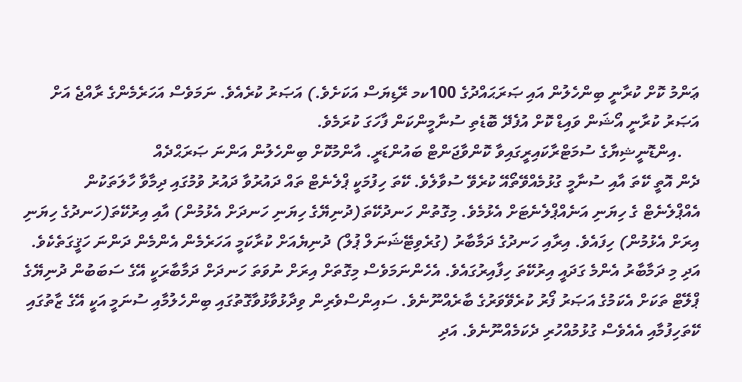ޢަންމު ކޮށް ކުރާނީ ބިންހެލުން އައި ޞަރަޙައްދުގެ 100ކމ ރޭޑިޔަސް އަކަށެވެ.) އަޞަރު ކުރެއެވެ. ނަމަވެސް އަހަރެމެންގެ ރާއްޖެ އަށް އަޞަރު ކުރާނީ އޯޝަން ވައިޑް ކޮށް އުފެދޭ ބޮޑެތި ސުނާމީންކަން ފާހަގަ ކުރަމެވެ.
    .އިންޑޮނީޝިޔާގެ ސުމަޓްރާކައިރީގައިވާ ކޮންވާޖަންޓް ބައުންޑަރީ. އާންމުކޮށް ބިންހެލުން އަންނަ ޞަރަޙްދެއް
ދެން އޮތީ ކޭތަ އާއި ސުނާމީ ގުޅުމެއްވޭތޯއޭ ކުރެވޭ ސުވާލެވެ. ކޭތަ ހިފުމަކީ ޕްލެނެޓް ތައް ދައުރުވާ ދައުރު ވުމުގައި ދިމާވާ ހާލަތަކުން އެއްޕްލެނެޓް ގެ ހިޔަނި އަނެއްޕްލެނެޓަށް އެޅުމެވެ. މިގޮތުން ހަނދުކޭތަ(ދުނިޔޭގެ ހިޔަނި ހަނދަށް އެޅުމުން) އާއި އިރުކޭތަ(ހަނދުގެ ހިޔަނި އިރަށް އެޅުމުން) ހިފައެވެ. އިރާއި ހަނދުގެ ދަމާބާރު (ގުރެވިޓޭޝަނަލް ޕުލް) ދުނިޔެއަށް ކުރާކަމީ އަހަރެމެން އެންމެން ދަންނަ ހަޤީގަތެކެވެ. އަދި މި ދަމާބާރު އެންމެ ގަދައީ އިރުކޭތަ ހިފާއިރުގައެވެ. އެހެންނަމަވެސް މިގޮތަށް އިރަށް ނުވަތަ ހަނދަށް ދަމާބާރަކީ އޭގެ ސަބަބުން ދުނިޔޭގެ ޕްލޭޓް ތަކަށް އެކަމުގެ އަޞަރު ފޯރު ކުރެވޭވަރުގެ ބާރެއްނޫނެވެ. ސައިންސްވެރިން ވިދާޅުވާޅުވާގޮތުގައި ބިންހެލުމާއި ސުނަމީ އަކީ އޭގެ ޒާތުގައި ކޭތަހިފުމާއި އެއެވެސް ގުޅުމުއްހުރި ދެކަމެއްނޫނެވެ. އަދި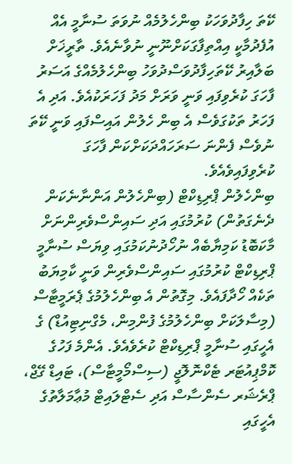ކޭތަ ހިފާދުވަހަކު ބިންހެލުމެއް ނުވަތަ ސުނާމީ އެއް އުފެދުމާކީ އިއްތިފާގަކަށްނޫނީ ނުވާނެއެވެ. ތާރީޚަށް ބަލާއިރު ކޭތަހިފާދުވަސްދުވަހު ބިންހެލުމެއްގެ އަސަރު ފާހަގަ ކުރެވިފައި ވަނީ ވަރަށް މަދު ފަހަރަކުއެވެ. އަދި އެ ފަހަރު ތަކުގަވެސް އެ ބިން ހެލުން އައިސްފައި ވަނީ ކޭތަ ނުވެސް ފެންނަ ސަރަހައްދަކަށްކަން ފާހަގަ ކުރެވިފައިވެއެވެ.
ބިންހެލުން ޕްރިޑިކްޓް (ބިންހެލުން އަންނާނެކަން ދެނެގަތުން) ކުރުމުގައި އަދި ސައިންސްވެރިންނަށް މާކަބޮޑު ކަމިޔާބެއް ނުހޯދުނުކަމުގައި ވިޔަސް ސުނާމީ ޕްރިޑިކްޓް ކުރުމުގައި ސައިންސްވެރިން ވަނީ ކާމިޔަބު ތަކެއް ހޯދާފައެވެ. މިގޮތުން އެ ބިންހެލުމުގެ ޕެރަމީޓާސް (މިސާލަކަށް ބިންހެލުމުގެ ފުންމިން، މެގްނިޓިއުޑް) ގެ އެހީގައި ސުނާމީ ޕްރިޑިކްޓް ކުރެވެއެވެ. އެންމެ ފަހުގެ ކޮމްޕިއުޓަރ ޓެކްނޮލޮޖީ (ސިސްމޯމީޓާސް)، ޓައިޑް ގޭޖް، ޕްރެޝަރ ސެންސާސް އަދި ސެޓްލައިޓް މުޢާމަލާތުގެ އެހީގައި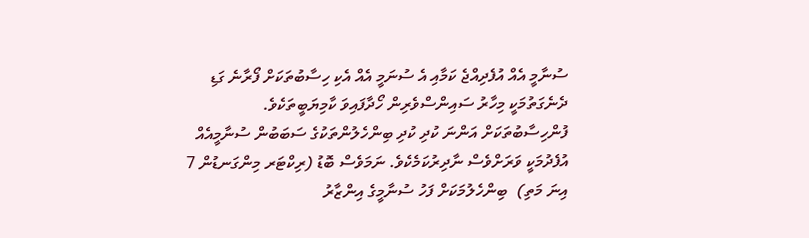ސުނާމީ އެއް އުފެދިއްޖެ ކަމާއި އެ ސުނަމީ އެއް އެކި ހިސާބުތަކަށް ފޯރާނެ ގަޑި ދެނެގަތުމަކީ މިހާރު ސައިންސްވެރިން ހޯދާފައިވަ ކާމިޔަބީތަކެވެ. ފުންހިސާބުތަކަށް އަންނަ ކުދި ކުދި ބިންހެލުންތަކުގެ ސަބަބުން ސުނާމީއެއް އުފެދުމަކީ ވަރަށްވެސް ނާދިރުކަމެކެވެ. ނަމަވެސް ބޮޑު (ރިކްޓަރ މިންގަނޑުން 7 އިނަ މަތި)  ބިންހެލުމަކަށް ފަހު ސުނާމީގެ އިންޒާރު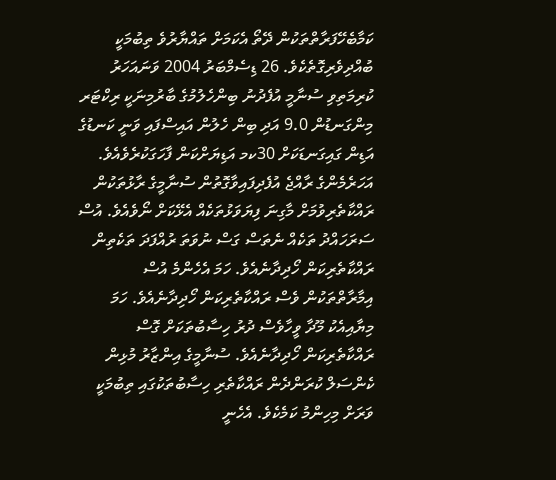ކަމާބެހޭފަރާތްތަކުން ދޭތޯ އެކަމަށް ތައްޔާރުވެ ތިބުމަކީ ބުއްދިވެރިގޮތެކެވެ. 26 ޑިސެމްބަރު 2004 ވަނައަހަރު ކުރިމަތިވި ސުނާމީ އުފެދުނު ބިންހެލުމުގެ ބާރުމިނަކީ ރިކްޓަރ މިންގަނޑުން 9.0 އަދި ބިން ހެލުން އައިސްފައި ވަނީ ކަނޑުގެ އަޑިން ގައިގަނޑަކަށް 30ކމ އަޑިޔަށްކަން ފާހަގަކުރެވެއެވެ.
އަހަރެމެންގެ ރާއްޖެ އުފެދިފައިވާގޮތުން ސުނާމީގެ ރާޅުތަކުން ރައްކާތެރިވުމަށް މާގިނަ ފިޔަވަޅުތަކެއް އެޅޭކަށް ނޯވެއެވެ. އުސް ސަރަހައްދު ތަކެއް ނެތަސް ގަސް ނުވަތަ ރުއްފަދަ ތަކެތިން ރައްކާތެރިކަން ހޯދިދާނެއެވެ. ހަމަ އެހެންމެ އުސް އިމާރާތްތަކުން ވެސް ރައްކާތެރިކަން ހޯދިދާނެއެވެ. ހަމަ މިޔާއިއެކު މޫދާ ވީހާވެސް ދުރު ހިސާބުތަކަށް ގޮސް ރައްކާތެރިކަން ހޯދިދާނެއެވެ. ސުނާމީގެ އިންޒާރު މުޅިން ކެންސަލް ކުރަންދެން ރައްކާތެރި ހިސާބުތަކުގައި ތިބުމަކީ ވަރަށް މިހިންމު ކަމެކެވެ. އެހެނީ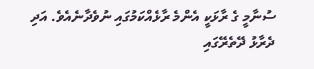ސުނާމީ ގެ ރާޅަކީ އެންމެ ރާޅެއްކަމުގައި ނުވެދާނެއެވެ. އަދި ދެރާޅު ދޭތެރޭގައި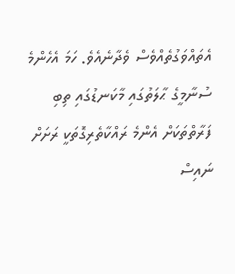އެތައްވަގުތެއްވެސް ވެދާނެއެވެ. ހަމަ އެހެންމެ ސުނާމީގެ ޙާލަތުގައި މާކަނޑުގައި ތިބި ފަރާތްތަކަށް އެންމެ ރައްކާތެރިގޮތަކީ ރަށަށް ނައިސް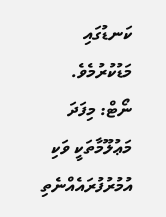ކަނޑުގައި މަޑުކުރުމެވެ.
ނޯޓް: މިފަދަ މަޢުލޫމާތަކީ ވަކި އުމުރުފުރައެއްނެތި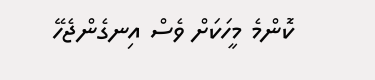ކޮންމެ މީހަކަށް ވެސް އިނގެންޖެހޭ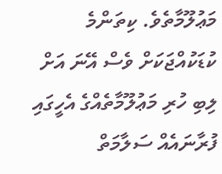މަޢުލޫމާތެވެ. ކިތަންމެ ކުޑަކުއްޖަކަށް ވެސް އޭނަ އަށް ލިބި ހުރި މަޢުލޫމާތެއްގެ އެހީގައި ފުރާނައެއް ސަލާމަތް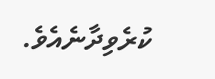ކުރެވިދާނެއެވެ.